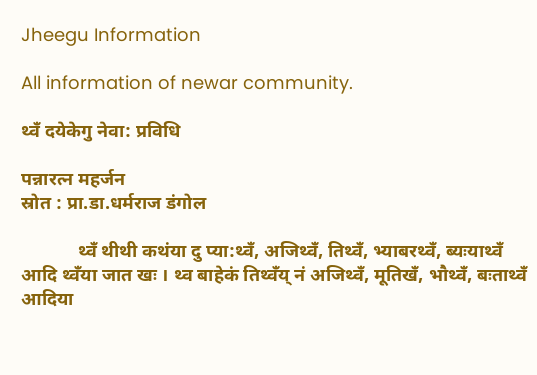Jheegu Information

All information of newar community.

थ्वँ दयेकेगु नेवा: प्रविधि

पन्नारत्न महर्जन
स्रोत : प्रा.डा.धर्मराज डंगोल

            थ्वँ थीथी कथंया दु प्या:थ्वँ, अजिथ्वँ, तिथ्वँ, भ्याबरथ्वँ, ब्यःयाथ्वँ  आदि थ्वँया जात खः । थ्व बाहेकं तिथ्वँय् नं अजिथ्वँ, मूतिखँ, भौथ्वँ, बःताथ्वँ आदिया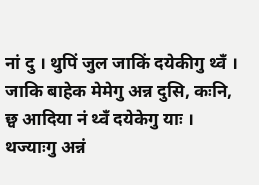नां दु । थुपिं जुल जाकिं दयेकीगु थ्वँ । जाकि बाहेक मेमेगु अन्न दुसि, कःनि, छ्व आदिया नं थ्वँ दयेकेगु याः । थज्याःगु अन्नं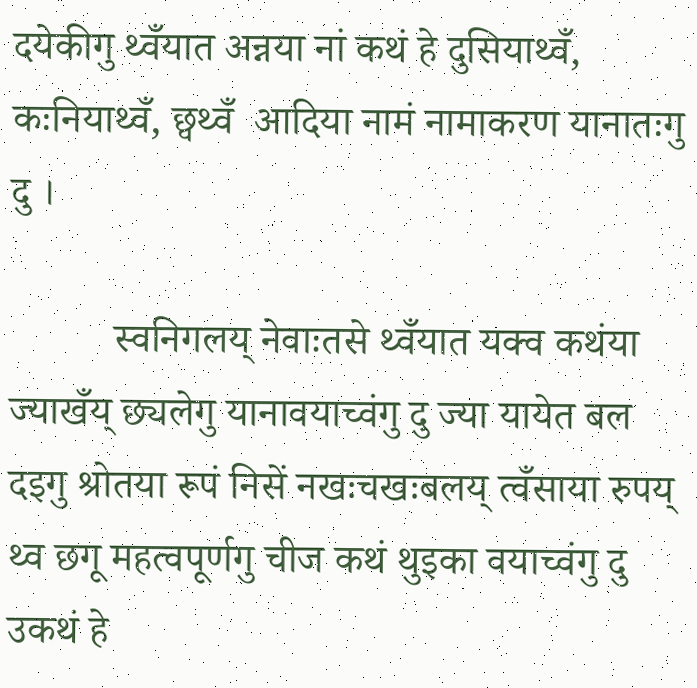दयेकीगु थ्वँयात अन्नया नां कथं हे दुसियाथ्वँ, कःनियाथ्वँ, छ्वथ्वँ  आदिया नामं नामाकरण यानातःगु दु ।

          स्वनिगलय् नेवाःतसे थ्वँयात यक्व कथंया ज्याखँय् छ्यलेगु यानावयाच्वंगु दु ज्या यायेत बल दइगु श्रोतया रूपं निसें नखःचखःबलय् त्वँसाया रुपय् थ्व छगू महत्वपूर्णगु चीज कथं थुइका वयाच्वंगु दु उकथं हे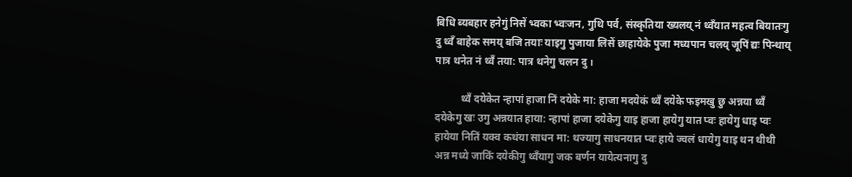बिधि ब्यबहार हनेगुं निसें भ्वका भ्वःजन, गुथि पर्व, संस्कृतिया ख्यलय् नं थ्वँयात महत्व बियातःगु दु थ्वँ बाहेक समय् बजि तयाः याइगु पुजाया लिसें छाहायेके पुजा मध्यपान चलय् जूपिं द्यः पिन्थाय् पात्र थनेत नं थ्वँ तया: पात्र थनेगु चलन दु ।

          थ्वँ दयेकेत न्हापां हाजा निं दयेके मा: हाजा मदयेकं थ्वँ दयेके फइमखु छु अन्नया थ्वँ दयेकेगु खः उगु अन्नयात हाया: न्हापां हाजा दयेकेगु याइ हाजा हायेगु यात प्वः हायेगु धाइ प्वः हायेया नितिं यक्व कथंया साधन मा: थज्यागु साधनयात प्वः हाये ज्वलं धायेगु याइ थन थीथी अन्न मध्ये जाकिं दयेकीगु थ्वँयागु जक बर्णन यायेत्यनागु दु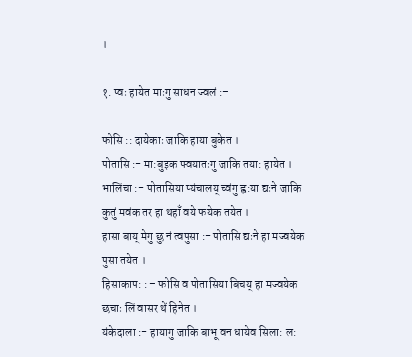।

१. प्वः हायेत माःगु साधन ज्वलं :–

फोसि :: दायेकाः जाकि हाया बुकेत ।
पोतासि :- मा:बुइक फ्वयातःगु जाकि तया: हायेत ।
भालिंचा :- पोतासिया प्यंचालय् च्वंगु ह्व:या द्यःने जाकि कुतुं मवंक तर हा थहाँ वये फयेक तयेत ।
हासा बाय् मेगु छु नं त्वपुसा :- पोतासि द्यःने हा मज्वयेक पुसा तयेत ।
हिसाकाप: : – फोसि व पोतासिया बिचय् हा मज्वयेक छचाः लिं वासर थें हिनेत ।
यंकेदाला :- हायागु जाकि बाभू वन धायेव सिला: ल: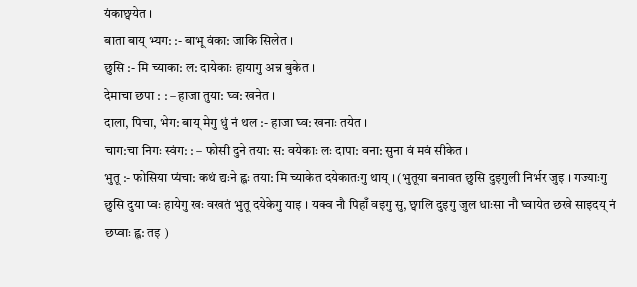यंकाछ्वयेत ।
बाता बाय् भ्यग: :- बाभू वंका: जाकि सिलेत ।
छुसि :- मि च्याका: ल: दायेकाः हायागु अन्न बुकेत ।
देमाचा छपा : : – हाजा तुया: घ्व: खनेत ।
दाला, पिचा, भेग: बाय् मेगु धुं नं थल :- हाजा घ्व: खनाः तयेत ।
चाग:चा निगः स्वंग: : – फोसी दुने तया: स: वयेकाः लः दापा: वना: सुना वं मवं सीकेत ।
भुतू :- फोसिया प्यंचा: कथं द्यःने ह्वः तया: मि च्याकेत दयेकातःगु थाय् । (भुतूया बनावत छुसि दुइगुली निर्भर जुइ । गज्याःगु छुसि दुया प्वः हायेगु खः वखतं भुतू दयेकेगु याइ । यक्व नौ पिहाँ वइगु सु, छ्वालि दुइगु जुल धाःसा नौ घ्वायेत छखे साइदय् नं छप्वाः ह्व: तइ )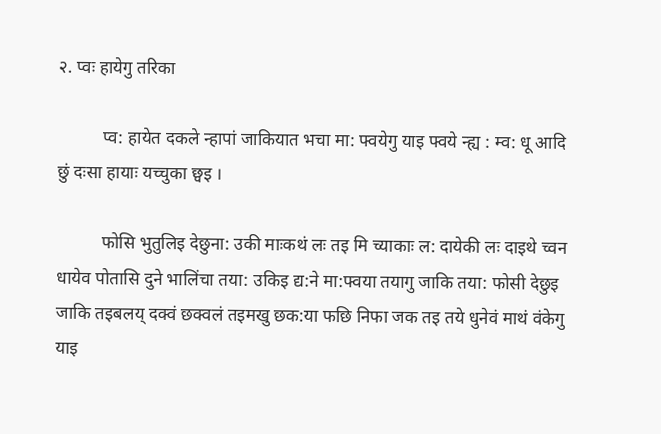२. प्वः हायेगु तरिका

          प्व: हायेत दकले न्हापां जाकियात भचा मा: फ्वयेगु याइ फ्वये न्ह्य : म्व: धू आदि छुं दःसा हायाः यच्चुका छ्वइ ।

          फोसि भुतुलिइ देछुना: उकी माःकथं लः तइ मि च्याकाः ल: दायेकी लः दाइथे च्वन धायेव पोतासि दुने भालिंचा तया: उकिइ द्य:ने मा:फ्वया तयागु जाकि तया: फोसी देछुइ जाकि तइबलय् दक्वं छक्वलं तइमखु छक:या फछि निफा जक तइ तये धुनेवं माथं वंकेगु याइ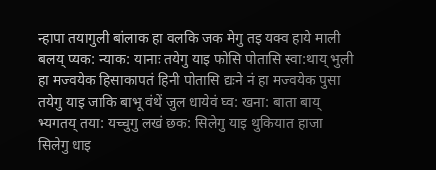न्हापा तयागुली बांलाक हा वलकि जक मेगु तइ यक्व हाये माली बलय् प्यक: न्याक: यानाः तयेगु याइ फोसि पोतासि स्वा:थाय् भुली हा मज्वयेक हिसाकापतं हिनी पोतासि द्यःने नं हा मज्वयेक पुसा तयेगु याइ जाकि बाभू वंथें जुल धायेवं घ्व: खना: बाता बाय् भ्यगतय् तया: यच्चुगु लखं छक: सिलेगु याइ थुकियात हाजा सिलेगु धाइ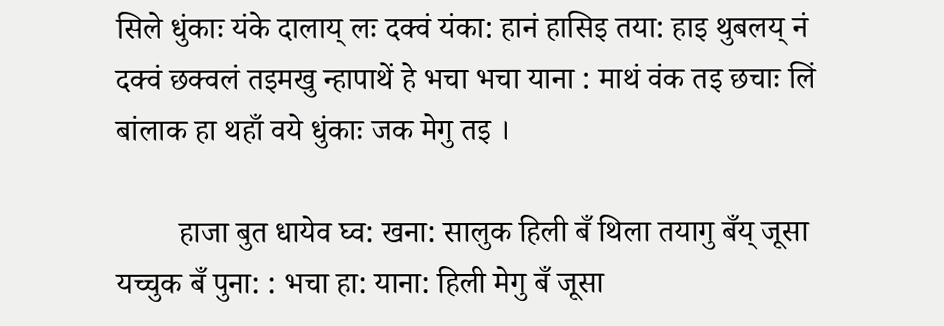सिले धुंकाः यंके दालाय् लः दक्वं यंका: हानं हासिइ तया: हाइ थुबलय् नं दक्वं छक्वलं तइमखु न्हापाथें हे भचा भचा याना : माथं वंक तइ छचाः लिं बांलाक हा थहाँ वये धुंकाः जक मेगु तइ ।

        हाजा बुत धायेव घ्व: खना: सालुक हिली बँ थिला तयागु बँय् जूसा यच्चुक बँ पुना: : भचा हा: याना: हिली मेगु बँ जूसा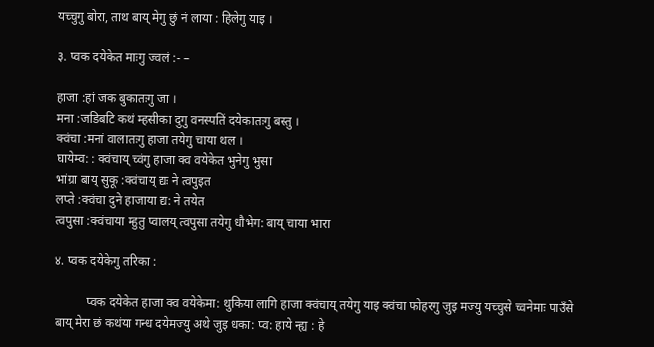यच्चुगु बोरा, ताथ बाय् मेगु छुं नं लाया : हिलेगु याइ ।

३. प्वक दयेकेत माःगु ज्वलं :- –

हाजा :हां जक बुकातःगु जा ।
मना :जडिबटि कथं म्हसीका दुगु वनस्पतिं दयेकातःगु बस्तु ।
क्वंचा :मनां वालातःगु हाजा तयेगु चाया थल ।
घायेम्व: : क्वंचाय् च्वंगु हाजा क्व वयेकेत भुनेगु भुसा
भांग्रा बाय् सुकू :क्वंचाय् द्यः ने त्वपुइत
लप्ते :क्वंचा दुने हाजाया द्य: ने तयेत
त्वपुसा :क्वंचाया म्हुतु प्वालय् त्वपुसा तयेगु धौभेग: बाय् चाया भारा

४. प्वक दयेकेगु तरिका :

          प्वक दयेकेत हाजा क्व वयेकेमा: थुकिया लागि हाजा क्वंचाय् तयेगु याइ क्वंचा फोहरगु जुइ मज्यु यच्चुसे च्वनेमाः पाउँसे बाय् मेरा छं कथंया गन्ध दयेमज्यु अथे जुइ धका: प्व: हाये न्ह्य : हे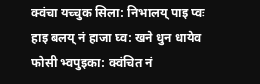क्वंचा यच्चुक सिला: निभालय् पाइ प्वः हाइ बलय् नं हाजा घ्व: खने धुन धायेव फोसी भ्वपुइका: क्वंचित नं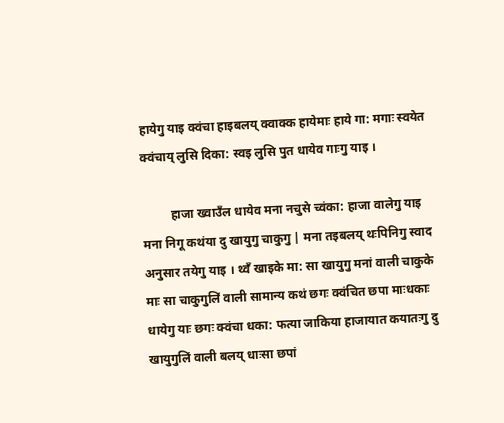हायेगु याइ क्वंचा हाइबलय् क्वाक्क हायेमाः हाये गा: मगाः स्वयेत क्वंचाय् लुसि दिका: स्वइ लुसि पुत धायेव गाःगु याइ ।

         हाजा ख्वाउँल धायेव मना नचुसे च्वंका: हाजा वालेगु याइ मना निगू कथंया दु खायुगु चाकुगु | मना तइबलय् थःपिनिगु स्वाद अनुसार तयेगु याइ । थ्वँ खाइके मा: सा खायुगु मनां वाली चाकुके माः सा चाकुगुलिं वाली सामान्य कथं छगः क्वंचित छपा माःधकाः धायेगु याः छगः क्वंचा धका: फत्या जाकिया हाजायात कयातःगु दु खायुगुलिं वाली बलय् धाःसा छपां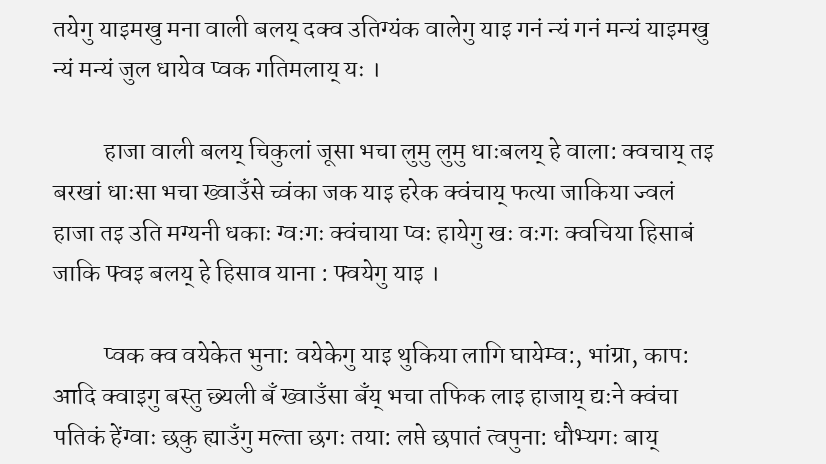तयेगु याइमखु मना वाली बलय् दक्व उतिग्यंक वालेगु याइ गनं न्यं गनं मन्यं याइमखु न्यं मन्यं जुल धायेव प्वक गतिमलाय् यः ।

          हाजा वाली बलय् चिकुलां जूसा भचा लुमु लुमु धाःबलय् हे वाला: क्वचाय् तइ बरखां धाःसा भचा ख्वाउँसे च्वंका जक याइ हरेक क्वंचाय् फत्या जाकिया ज्वलं हाजा तइ उति मग्यनी धकाः ग्वःगः क्वंचाया प्वः हायेगु खः वःगः क्वचिया हिसाबं जाकि फ्वइ बलय् हे हिसाव याना : फ्वयेगु याइ ।

          प्वक क्व वयेकेत भुना: वयेकेगु याइ थुकिया लागि घायेम्व:, भांग्रा, काप: आदि क्वाइगु बस्तु छ्यली बँ ख्वाउँसा बँय् भचा तफिक लाइ हाजाय् द्यःने क्वंचा पतिकं हेंग्वाः छकु ह्याउँगु मल्ता छगः तया: लप्ते छपातं त्वपुना: धौभ्यगः बाय्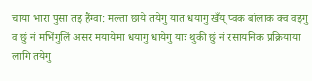चाया भारा पुसा तइ हैंग्वा: मल्ता छाये तयेगु यात धयागु खँय् प्वक बांलाक क्व वइगु व छुं नं मभिंगुलिं असर मयायेमा धयागु धायेगु याः थुकी छुं नं रसायनिक प्रक्रियाया लागि तयेगु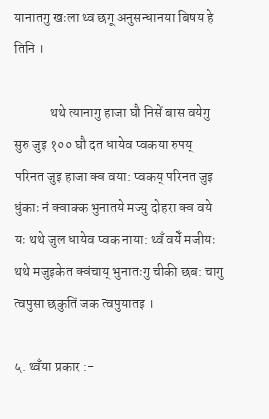यानातगु खःला थ्व छगू अनुसन्धानया बिषय हे तिनि ।

             थथे त्यानागु हाजा घौ निसें बास वयेगु सुरु जुइ १०० घौ दत धायेव प्वकया रुपय् परिनत जुइ हाजा क्व वया: प्वकय् परिनत जुइ धुंकाः नं क्वाक्क भुनातये मज्यु दोहरा क्व वये यः थथे जुल धायेव प्वक नाया: थ्वँ वयेँ मजीयः थथे मजुइकेत क्वंचाय् भुनातःगु चीकी छब: चागु त्वपुसा छकुतिं जक त्वपुयातइ ।

५. थ्वँया प्रकार :-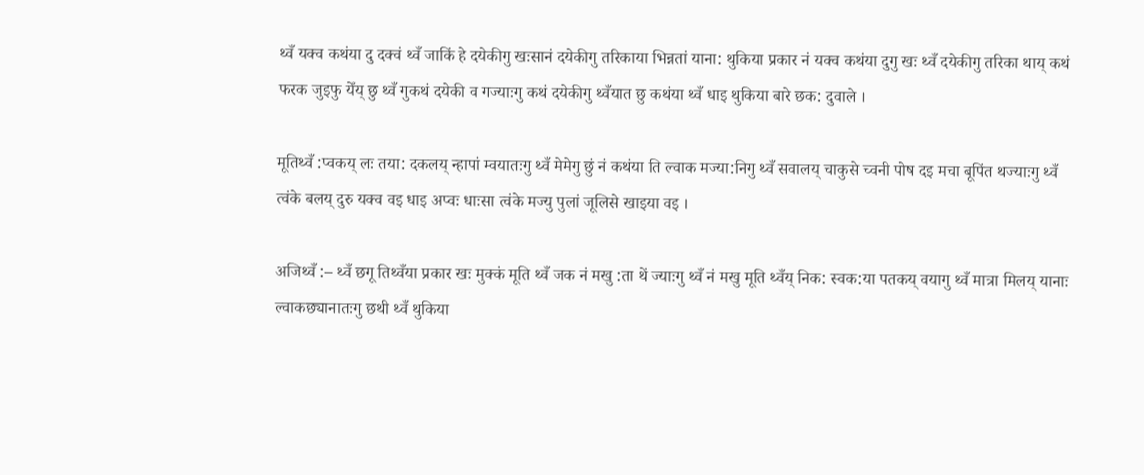थ्वँ यक्व कथंया दु दक्वं थ्वँ जाकिं हे दयेकीगु खःसानं दयेकीगु तरिकाया भिन्नतां याना: थुकिया प्रकार नं यक्व कथंया दुगु खः थ्वँ दयेकीगु तरिका थाय् कथं फरक जुइफु येँय् छु थ्वँ गुकथं दयेकी व गज्याःगु कथं दयेकीगु थ्वँयात छु कथंया थ्वँ धाइ थुकिया बारे छक: दुवाले ।

मूतिथ्वँ :प्वकय् लः तया: दकलय् न्हापां म्वयातःगु थ्वँ मेमेगु छुं नं कथंया ति ल्वाक मज्या:निगु थ्वँ सवालय् चाकुसे च्वनी पोष दइ मचा बूपिंत थज्याःगु थ्वँ त्वंके बलय् दुरु यक्व वइ धाइ अप्वः धाःसा त्वंके मज्यु पुलां जूलिसे खाइया वइ ।

अजिथ्वँ :– थ्वँ छगू तिथ्वँया प्रकार खः मुक्कं मूति थ्वँ जक नं मखु :ता थें ज्याःगु थ्वँ नं मखु मूति थ्वँय् निक: स्वक:या पतकय् वयागु थ्वँ मात्रा मिलय् यानाः ल्वाकछ्यानातःगु छथी थ्वँ थुकिया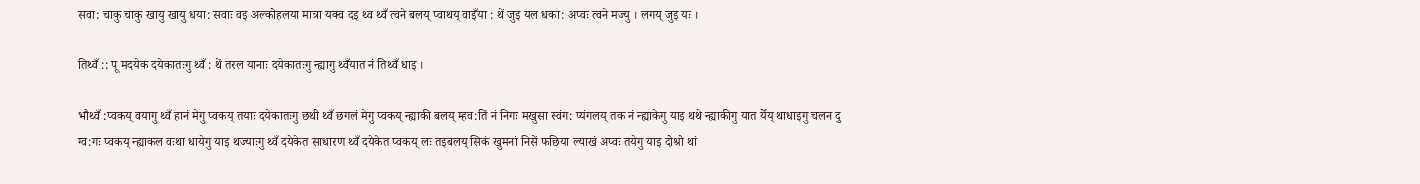सवा: चाकु चाकु खायु खायु धया: सवाः वइ अल्कोहलया मात्रा यक्व दइ थ्व थ्वँ त्वने बलय् प्वाथय् वाइँया : थें जुइ यल धका: अप्वः त्वने मज्यु । लगय् जुइ यः ।

तिथ्वँ :: पू मदयेक दयेकातःगु थ्वँ : थें तरल यानाः दयेकातःगु न्ह्यागु थ्वँयात नं तिथ्वँ धाइ ।

भौथ्वँ :प्वकय् वयागु थ्वँ हानं मेगु प्वकय् तयाः दयेकातःगु छथी थ्वँ छगलं मेगु प्वकय् न्ह्याकी बलय् म्हव:तिं नं निगः मखुसा स्वंग: प्यंगलय् तक नं न्ह्याकेगु याइ थथे न्ह्याकीगु यात येँय् थाधाइगु चलन दु ग्व:गः प्वकय् न्ह्याकल वःथा धायेगु याइ थज्याःगु थ्वँ दयेकेत साधारण थ्वँ दयेकेत प्वकय् लः तइबलय् सिकं खुमनां निसें फछिया ल्याखं अप्वः तयेगु याइ दोश्रो थां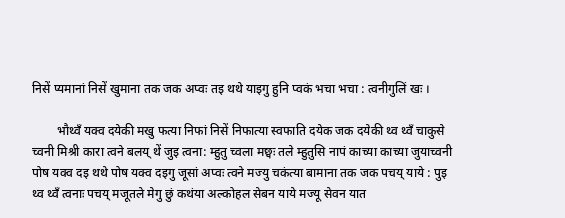निसें प्यमानां निसें खुमाना तक जक अप्वः तइ थथे याइगु हुनि प्वकं भचा भचा : त्वनीगुलिं खः ।

        भौथ्वँ यक्व दयेकी मखु फत्या निफां निसें निफात्या स्वफाति दयेक जक दयेकी थ्व थ्वँ चाकुसे च्वनी मिश्री कारा त्वने बलय् थें जुइ त्वना: म्हुतु च्वला मछ्वः तले म्हुतुसि नापं काच्या काच्या जुयाच्वनी पोष यक्व दइ थथे पोष यक्व दइगु जूसां अप्वः त्वने मज्यु चकंत्या बामाना तक जक पचय् याये : पुइ थ्व थ्वँ त्वनाः पचय् मजूतले मेगु छुं कथंया अल्कोहल सेबन याये मज्यू सेवन यात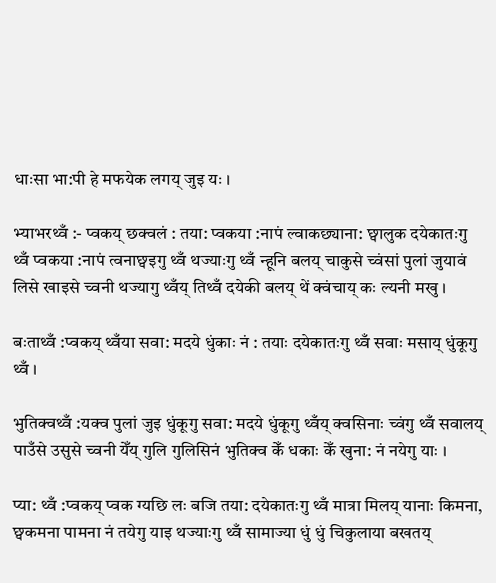धाःसा भा:पी हे मफयेक लगय् जुइ यः ।

भ्याभरथ्वँ :- प्वकय् छक्वलं : तया: प्वकया :नापं ल्वाकछ्याना: छ्वालुक दयेकातःगु थ्वँ प्वकया :नापं त्वनाछ्वइगु थ्वँ थज्याःगु थ्वँ न्हूनि बलय् चाकुसे च्वंसां पुलां जुयावं लिसे खाइसे च्वनी थज्यागु थ्वँय् तिथ्वँ दयेकी बलय् थें क्वंचाय् कः ल्यनी मखु ।

बःताथ्वँ :प्वकय् थ्वँया सवा: मदये धुंकाः नं : तयाः दयेकातःगु थ्वँ सवाः मसाय् धुंकूगु थ्वँ ।

भुतिक्वथ्वँ :यक्व पुलां जुइ धुंकूगु सवा: मदये धुंकूगु थ्वँय् क्वसिनाः च्वंगु थ्वँ सवालय् पाउँसे उसुसे च्वनी येँय् गुलि गुलिसिनं भुतिक्व केँ धकाः केँ खुना: नं नयेगु याः ।

प्या: थ्वँ :प्वकय् प्वक ग्यछि लः बजि तया: दयेकातःगु थ्वँ मात्रा मिलय् यानाः किमना, छ्वकमना पामना नं तयेगु याइ थज्याःगु थ्वँ सामाज्या धुं धुं चिकुलाया बखतय्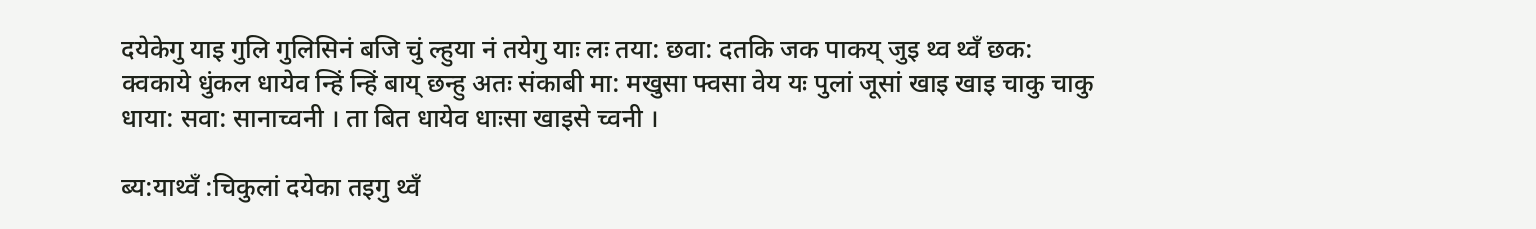दयेकेगु याइ गुलि गुलिसिनं बजि चुं ल्हुया नं तयेगु याः लः तया: छवा: दतकि जक पाकय् जुइ थ्व थ्वँ छक: क्वकाये धुंकल धायेव न्हिं न्हिं बाय् छन्हु अतः संकाबी मा: मखुसा फ्वसा वेय यः पुलां जूसां खाइ खाइ चाकु चाकु धाया: सवा: सानाच्वनी । ता बित धायेव धाःसा खाइसे च्वनी ।

ब्य:याथ्वँ :चिकुलां दयेका तइगु थ्वँ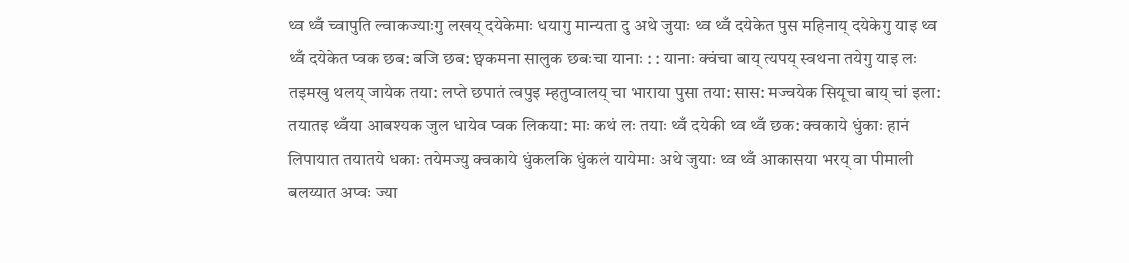थ्व थ्वँ च्वापुति ल्वाकज्याःगु लखय् दयेकेमाः धयागु मान्यता दु अथे जुयाः थ्व थ्वँ दयेकेत पुस महिनाय् दयेकेगु याइ थ्व थ्वँ दयेकेत प्वक छब: बजि छब: छ्वकमना सालुक छबःचा यानाः : : यानाः क्वंचा बाय् त्यपय् स्वथना तयेगु याइ लः तइमखु थलय् जायेक तया: लप्ते छपातं त्वपुइ म्हतुप्वालय् चा भाराया पुसा तया: सास: मज्वयेक सियूचा बाय् चां इला: तयातइ थ्वँया आबश्यक जुल धायेव प्वक लिकया: माः कथं लः तयाः थ्वँ दयेकी थ्व थ्वँ छक: क्वकाये धुंकाः हानं लिपायात तयातये धकाः तयेमज्यु क्वकाये धुंकलकि धुंकलं यायेमाः अथे जुयाः थ्व थ्वँ आकासया भरय् वा पीमाली बलय्यात अप्वः ज्या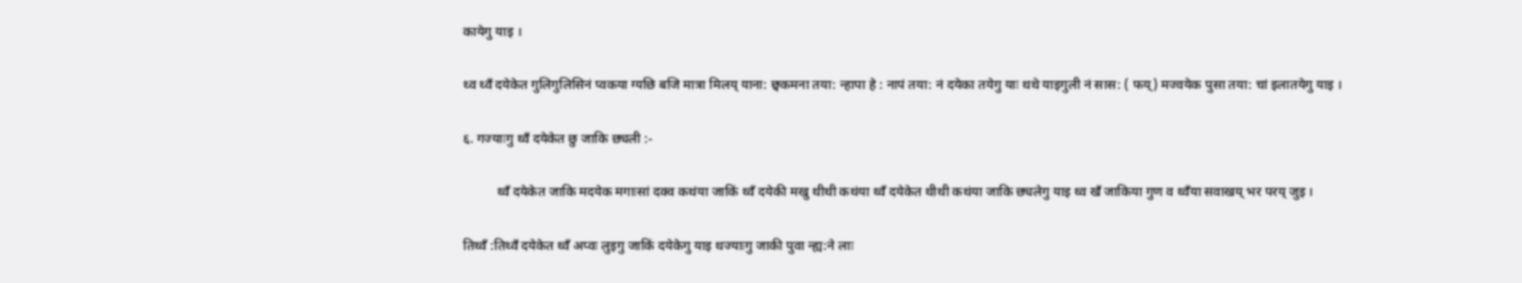कायेगु याइ ।

थ्व थ्वँ दयेकेत गुलिगुलिसिनं प्वकया ग्यछि बजि मात्रा मिलय् याना: छ्वकमना तया: न्हापा हे : नापं तया: नं दयेका तयेगु याः थथे याइगुली नं सास: ( फय्) मज्वयेक पुसा तया: चां इलातयेगु याइ ।

६. गज्याःगु थ्वँ दयेकेत छु जाकि छ्यली :-

          थ्वँ दयेकेत जाकि मदयेक मगाःसां दक्व कथंया जाकिं थ्वँ दयेकी मखु थीथी कथंया थ्वँ दयेकेत थीथी कथंया जाकि छ्यलेगु याइ थ्व खँ जाकिया गुण व थ्वँया सवाखय् भर परय् जुइ ।

तिथ्वँ :तिथ्वँ दयेकेत थ्वँ अप्वः लुइगु जाकिं दयेकेगु याइ थज्याःगु जाकी पुवा न्ह्य:ने लाः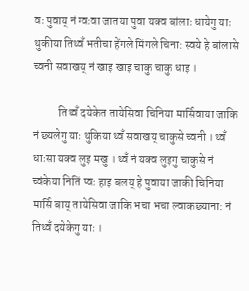वः पुवाय् नं ग्वःवा जातया पुवा यक्व बांलाः धायेगु याः थुकीया तिथ्वँ भतीचा हेंगले मिंगले चिना: स्वये हे बांलासे च्वनी सवाखय् नं खाइ खाइ चाकु चाकु धाइ ।

           तिथ्वँ दयेकेत तायेसिवा चिनिया मार्सिवाया जाकि नं छ्यलेगु याः थुकिया थ्वँ सवाखय् चाकुसे च्वनी । थ्वँ धाःसा यक्व लुइ मखु । थ्वँ नं यक्व लुइगु चाकुसे नं च्वंकेया नितिं प्वः हाइ बलय् हे पुवाया जाकी चिनिया मार्सि बाय् तायेसिवा जाकि भचा भचा ल्वाकछ्याना: नं तिथ्वँ दयेकेगु याः ।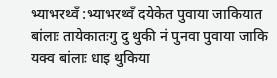भ्याभरथ्वँ :भ्याभरथ्वँ दयेकेत पुवाया जाकियात बांलाः तायेकातःगु दु थुकी नं पुनवा पुवाया जाकि यक्व बांलाः धाइ थुकिया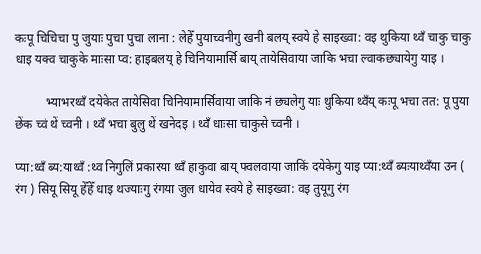कःपू चिचिचा पु जुयाः पुचा पुचा लाना : लेहेँ पुयाच्वनीगु खनी बलय् स्वये हे साइख्वा: वइ थुकिया थ्वँ चाकु चाकु धाइ यक्व चाकुके माःसा प्व: हाइबलय् हे चिनियामार्सि बाय् तायेसिवाया जाकि भचा ल्वाकछ्यायेगु याइ ।

          भ्याभरथ्वँ दयेकेत तायेसिवा चिनियामार्सिवाया जाकि नं छ्यलेगु याः थुकिया थ्वँय् कःपू भचा तत: पू पुया छेंक च्वं थें च्वनी । थ्वँ भचा बुलु थें खनेदइ । थ्वँ धाःसा चाकुसे च्वनी ।

प्या:थ्वँ ब्य:याथ्वँ :थ्व निगुलिं प्रकारया थ्वँ हाकुवा बाय् फ्वलवाया जाकिं दयेकेगु याइ प्या:थ्वँ ब्यःयाथ्वँया उन ( रंग ) सियू सियू हेँहेँ धाइ थज्याःगु रंगया जुल धायेव स्वये हे साइख्वा: वइ तुयूगु रंग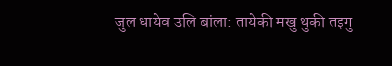जुल धायेव उलि बांला: तायेकी मखु थुकी तइगु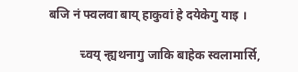बजि नं फ्वलवा बाय् हाकुवां हे दयेकेगु याइ ।

          च्वय् न्ह्यथनागु जाकि बाहेक स्वलामार्सि,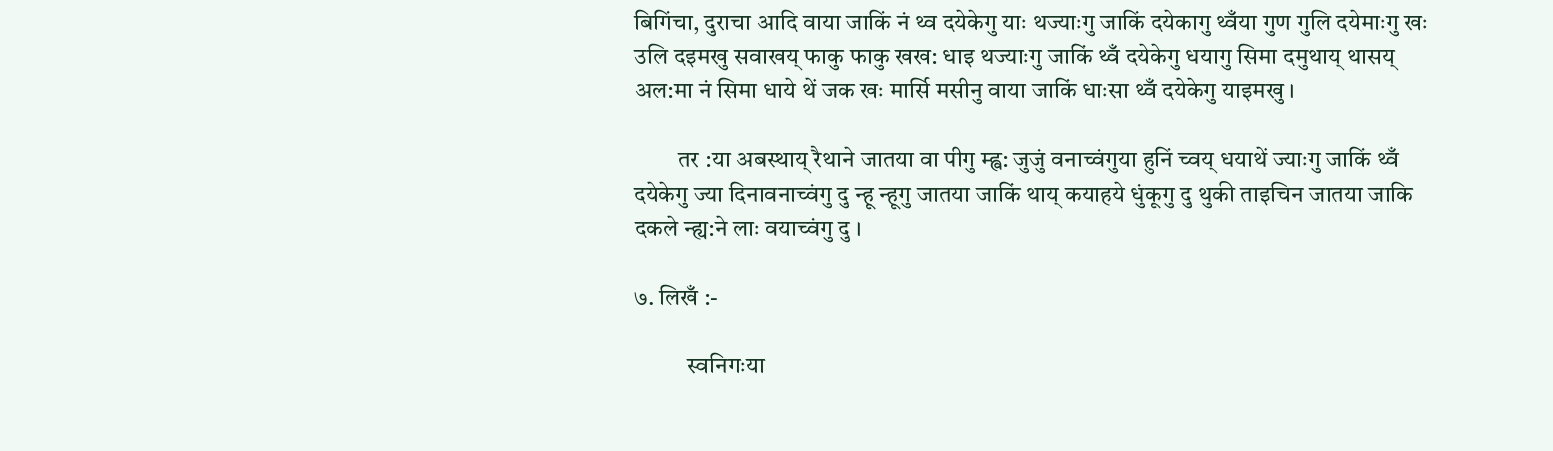बिगिंचा, दुराचा आदि वाया जाकिं नं थ्व दयेकेगु याः थज्याःगु जाकिं दयेकागु थ्वँया गुण गुलि दयेमाःगु खः उलि दइमखु सवाखय् फाकु फाकु खख: धाइ थज्याःगु जाकिं थ्वँ दयेकेगु धयागु सिमा दमुथाय् थासय् अल:मा नं सिमा धाये थें जक खः मार्सि मसीनु वाया जाकिं धाःसा थ्वँ दयेकेगु याइमखु ।

         तर :या अबस्थाय् रैथाने जातया वा पीगु म्ह्व: जुजुं वनाच्वंगुया हुनिं च्वय् धयाथें ज्याःगु जाकिं थ्वँ दयेकेगु ज्या दिनावनाच्वंगु दु न्हू न्हूगु जातया जाकिं थाय् कयाहये धुंकूगु दु थुकी ताइचिन जातया जाकि दकले न्ह्य:ने लाः वयाच्वंगु दु ।

७. लिखँ :-

           स्वनिगःया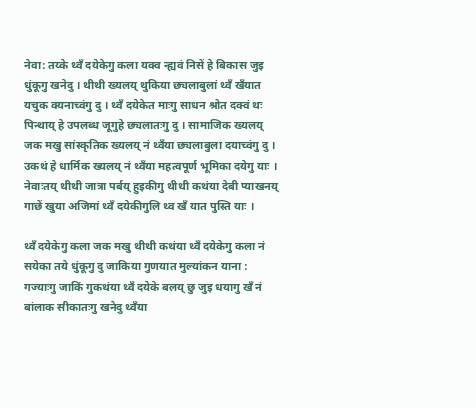नेवा: तय्के थ्वँ दयेकेगु कला यक्व न्ह्यवं निसें हे बिकास जुइ धुंकूगु खनेदु । थीथी ख्यलय् थुकिया छ्यलाबुलां थ्वँ खँयात यचुक क्यनाच्वंगु दु । थ्वँ दयेकेत माःगु साधन श्रोत दक्वं थः पिन्थाय् हे उपलब्ध जूगुहे छ्यलातःगु दु । सामाजिक ख्यलय् जक मखु सांस्कृतिक ख्यलय् नं थ्वँया छ्यलाबुला दयाच्वंगु दु । उकथं हे धार्मिक ख्यलय् नं थ्वँया महत्वपूर्ण भूमिका दयेगु याः । नेवाःतय् थीथी जात्रा पर्बय् हुइकीगु थीथी कथंया देबी प्याखनय् गाछें खुया अजिमां थ्वँ दयेकीगुलि थ्व खँ यात पुस्ति याः ।

थ्वँ दयेकेगु कला जक मखु थीथी कथंया थ्वँ दयेकेगु कला नं सयेका तये धुंकूगु दु जाकिया गुणयात मुल्यांकन याना : गज्याःगु जाकिं गुकथंया थ्वँ दयेके बलय् छु जुइ धयागु खँ नं बांलाक सीकातःगु खनेदु थ्वँया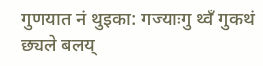गुणयात नं थुइका: गज्याःगु थ्वँ गुकथं छ्यले बलय्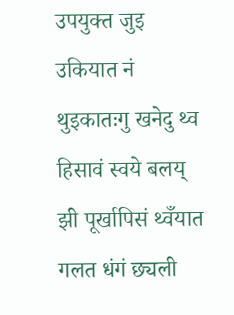उपयुक्त जुइ उकियात नं थुइकातःगु खनेदु थ्व हिसावं स्वये बलय् झी पूर्खापिसं थ्वँयात गलत धंगं छ्यली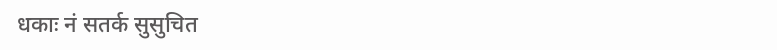धकाः नं सतर्क सुसुचित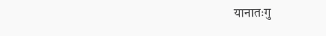यानातःगु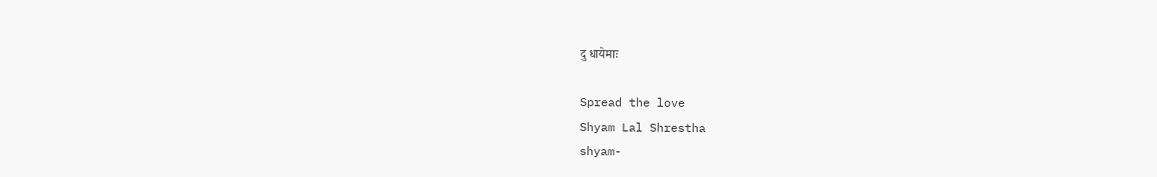दु धायेमाः

Spread the love
Shyam Lal Shrestha
shyam-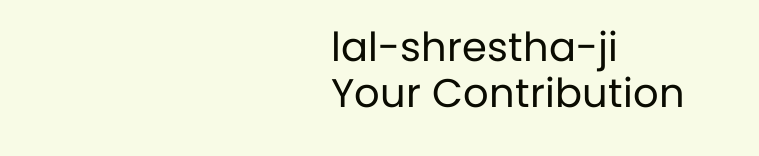lal-shrestha-ji
Your Contribution